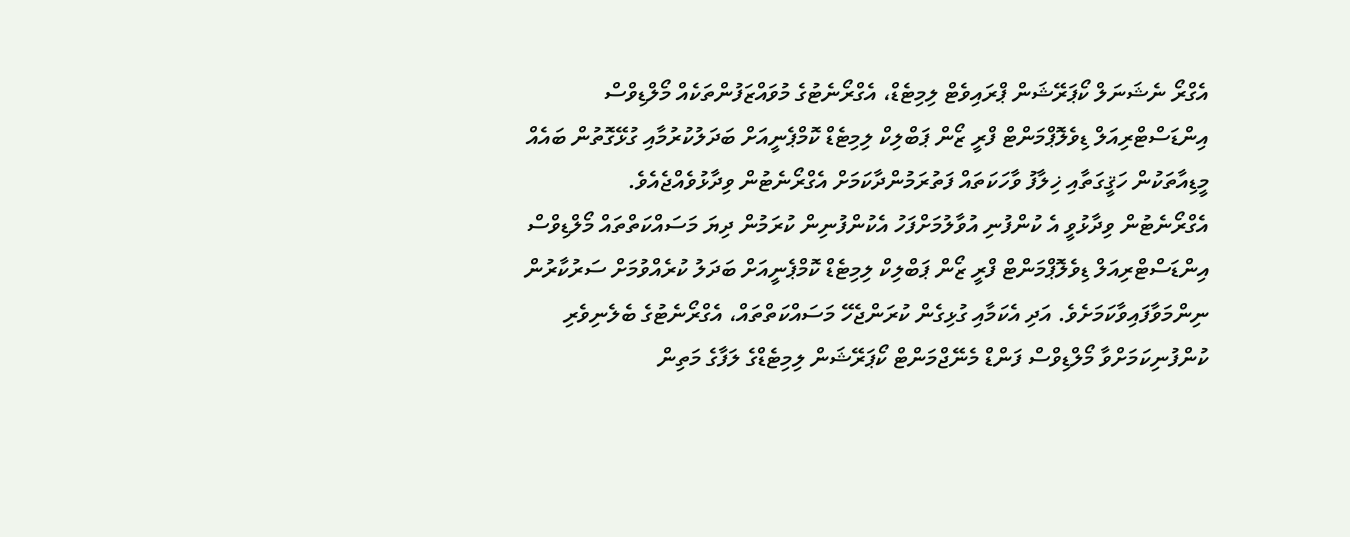އެގްރޯ ނެޝަނަލް ކޯޕަރޭޝަން ޕްރައިވެޓް ލިމިޓެޑް، އެގްރޯނެޓުގެ މުވައްޒަފުންތަކެއް މޯލްޑިވްސް އިންޑަސްޓްރިއަލް ޑިވެލޮޕްމަންޓް ފްރީ ޒޯން ޕަބްލިކް ލިމިޓެޑް ކޮމްޕެނީއަށް ބަދަލުކުރުމާއި ގުޅޭގޮތުން ބައެއް މީޑިއާތަކުން ހަޤީގަތާއި ޚިލާފު ވާހަކަތައް ފަތުރަމުންދާކަމަށް އެގްރޯނެޓުން ވިދާޅުވެއްޖެއެވެ.
އެގްރޯނެޓުން ވިދާޅުވީ އެ ކުންފުނި އުވާލުމަށްފަހު އެކުންފުނިން ކުރަމުން ދިޔަ މަސައްކަތްތައް މޯލްޑިވްސް އިންޑަސްޓްރިއަލް ޑިވެލޮޕްމަންޓް ފްރީ ޒޯން ޕަބްލިކް ލިމިޓެޑް ކޮމްޕެނީއަށް ބަދަލު ކުރެއްވުމަށް ސަރުކާރުން ނިންމަވާފައިވާކަމަށެވެ. އަދި އެކަމާއި ގުޅިގެން ކުރަންޖެހޭ މަސައްކަތްތައް، އެގްރޯނެޓުގެ ބެލެނިވެރި ކުންފުނިކަމަށްވާ މޯލްޑިވްސް ފަންޑް މެނޭޖްމަންޓް ކޯޕަރޭޝަން ލިމިޓެޑްގެ ލަފާގެ މަތިން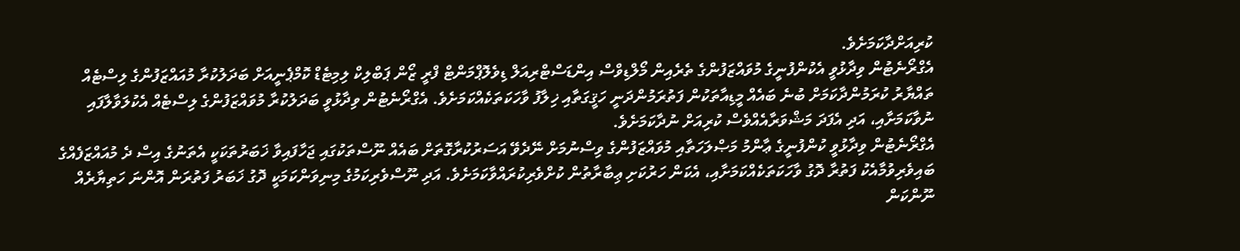ކުރިއަށްދާކަމަށެވެ.
އެގްރޯނެޓުން ވިދާޅުވީ އެކުންފުނީގެ މުވައްޒަފުންގެ ތެރެއިން މޯލްޑިވްސް އިންޑަސްޓްރިއަލް ޑިވެލޮޕްމަންޓް ފްރީ ޒޯން ޕަބްލިކް ލިމިޓެޑް ކޮމްޕެނީއަށް ބަދަލުކުރާ މުއައްޒަފުންގެ ލިސްޓެއް ތައްޔާރު ކުރަމުންދާކަމަށް ބުނެ ބައެއް މީޑިއާތަކުން ފަތުރަމުންދަނީ ހަޤީގަތާއި ޚިލާފު ވާހަކަތަކެއްކަމަށެވެ. އެގްރޯނެޓުން ވިދާޅުވީ ބަދަލުކުރާ މުވައްޒަފުންގެ ލިސްޓެއް އެކުލަވާލާފައި ނުވާކަމަށާއި، އަދި އެފަދަ މަޝްވަރާއެއްވެސް ކުރިއަށް ނުދާކަމަށެވެ.
އެގްރޯނެޓުން ވިދާޅުވީ ކުންފުނީގެ ޢާންމު މަޞްލަހަތާއި މުވައްޒަފުންގެ ވިސްނުމަށް ނޭދެވޭ އަސަރުކުރާގޮތަށް ބައެއް ނޫސްތަކުގައި ޖަހާފައިވާ ޚަބަރުތަކަކީ އެތަނުގެ އިސް ދެ މުއައްޒަފެއްގެ ބައިވެރިވުމާއެކު ފަތުރާ ދޮގު ވާހަކަތަކެއްކަމަށާއި، އެކަން ހަރުކަށި ޢިބާރާތުން ކުށްވެރިކުރައްވާކަމަށެވެ. އަދި ނޫސްވެރިކަމުގެ މިނިވަންކަމަކީ ދޮގު ޚަބަރު ފަތުރަން އޮންނަ ހަތިޔާރެއް ނޫންކަން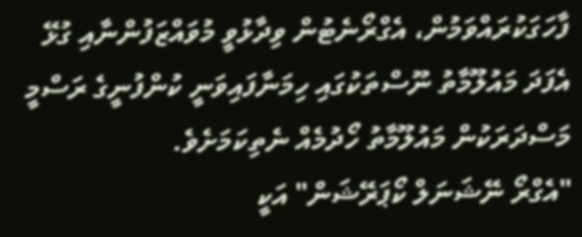ފާހަގަކުރައްވަމުން، އެގްރޯނެޓުން ވިދާޅުވީ މުވައްޒަފުންނާއި ގުޅޭ އެފަދަ މައުލޫމާތު ނޫސްތަކުގައި ހިމަނާފައިވަނީ ކުންފުނީގެ ރަސްމީ މަސްދަރަކުން މައުލޫމާތު ހޯދުމެއް ނެތިކަމަށެވެ.
"އެގްރޯ ނޭޝަނަލް ކޯޕަރޭޝަން" އަކީ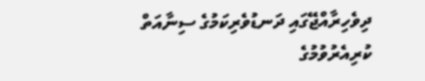ދިވެހިރާއްޖޭގައި ދަނޑުވެރިކަމުގެ ސިނާއަތް ކުރިއެރުވުމުގެ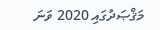މަޤްޞަދުގައި 2020 ވަނަ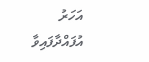އަހަރު އުފައްދާފައިވާ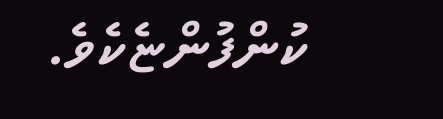ކުންފުންޏެކެވެ.